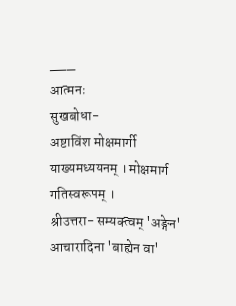___
आत्मनः
सुखबोधा-
अष्टाविंश मोक्षमार्गी याख्यमध्ययनम् । मोक्षमार्ग
गतिस्वरूपम् ।
श्रीउत्तरा- सम्यक्त्वम् 'अङ्गेन' आचारादिना 'बाह्येन वा'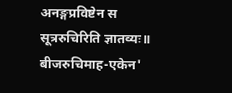अनङ्गप्रविष्टेन स सूत्ररुचिरिति ज्ञातव्यः॥ बीजरुचिमाह-एकेन'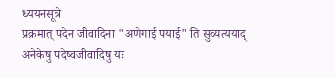ध्ययनसूत्रे
प्रक्रमात् पदेन जीवादिना "अणेगाई पयाई" ति सुव्यत्ययाद् अनेकेषु पदेष्वजीवादिषु यः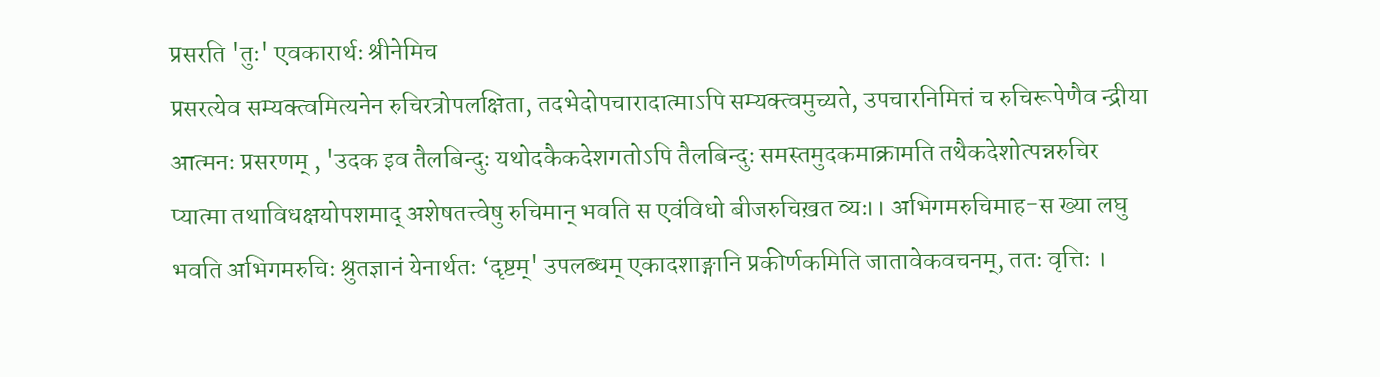प्रसरति 'तुः' एवकारार्थः श्रीनेमिच
प्रसरत्येव सम्यक्त्वमित्यनेन रुचिरत्रोपलक्षिता, तदभेदोपचारादात्माऽपि सम्यक्त्वमुच्यते, उपचारनिमित्तं च रुचिरूपेणैव न्द्रीया
आत्मनः प्रसरणम् , 'उदक इव तैलबिन्दुः यथोदकैकदेशगतोऽपि तैलबिन्दुः समस्तमुदकमाक्रामति तथैकदेशोत्पन्नरुचिर
प्यात्मा तथाविधक्षयोपशमाद् अशेषतत्त्वेषु रुचिमान् भवति स एवंविधो बीजरुचिख़त व्यः।। अभिगमरुचिमाह-स ख्या लघु
भवति अभिगमरुचिः श्रुतज्ञानं येनार्थतः ‘दृष्टम्' उपलब्धम् एकादशाङ्गानि प्रकीर्णकमिति जातावेकवचनम्, ततः वृत्तिः ।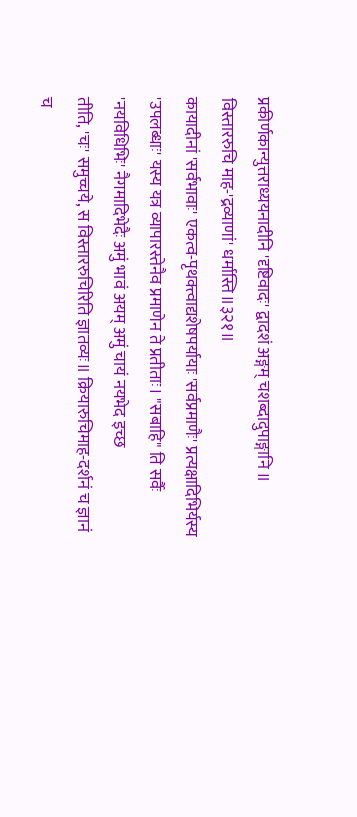प्रकीर्णकान्युत्तराध्ययनादीनि 'दृष्टिवादः' द्वादशं अङ्गम् चशब्दादुपाङ्गानि ॥ विस्ताररुचि माह-'द्रव्याणां' धर्मास्ति॥३२१॥
कायादीनां 'सर्वभावाः' एकत्व-पृथक्त्वाद्यशेषपर्यायाः 'सर्वप्रमाणैः' प्रत्यक्षादिभिर्यस्य 'उपलब्धाः' यस्य यत्र व्यापारस्तेनैव प्रमाणेन ते प्रतीताः। "सबाहि" ति सर्वैः 'नयविधिभिः' नैगमादिभेदैः अमुं भावं अयम् अमुं चायं नयभेद इच्छ
तीति, 'चः' समुच्चये, स विस्ताररुचिरिति ज्ञातव्यः॥ क्रियारुचिमाह-दर्शनं च ज्ञानं च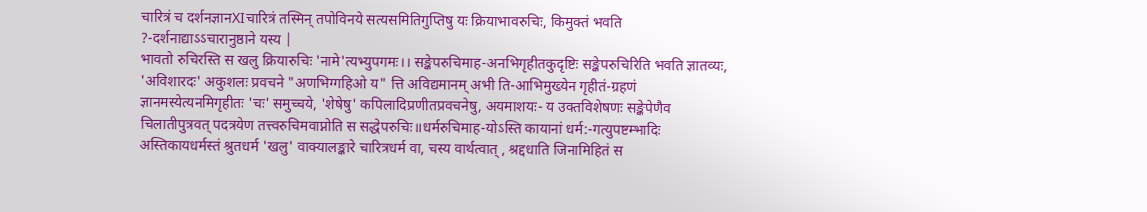चारित्रं च दर्शनज्ञानXIचारित्रं तस्मिन् तपोविनये सत्यसमितिगुप्तिषु यः क्रियाभावरुचिः, किमुक्तं भवति ?-दर्शनाद्याऽऽचारानुष्ठाने यस्य |
भावतो रुचिरस्ति स खलु क्रियारुचिः 'नामे'त्यभ्युपगमः।। सङ्केपरुचिमाह-अनभिगृहीतकुदृष्टिः सङ्केपरुचिरिति भवति ज्ञातव्यः, 'अविशारदः' अकुशलः प्रवचने "अणभिग्गहिओ य" त्ति अविद्यमानम् अभी ति-आभिमुख्येन गृहीतं-ग्रहणं ज्ञानमस्येत्यनमिगृहीतः 'चः' समुच्चये, 'शेषेषु' कपिलादिप्रणीतप्रवचनेषु, अयमाशयः- य उक्तविशेषणः सङ्केपेणैव चिलातीपुत्रवत् पदत्रयेण तत्त्वरुचिमवाप्नोति स सद्धेपरुचिः॥धर्मरुचिमाह-योऽस्ति कायानां धर्म:-गत्युपष्टम्भादिः अस्तिकायधर्मस्तं श्रुतधर्म 'खलु' वाक्यालङ्कारे चारित्रधर्म वा, चस्य वार्थत्वात् , श्रद्दधाति जिनामिहितं स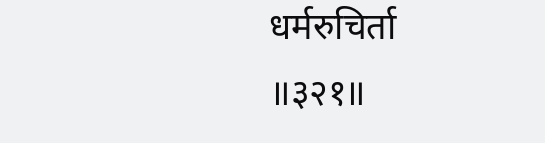धर्मरुचिर्ता
॥३२१॥